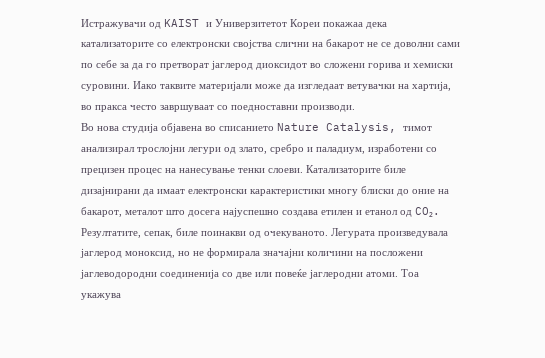Истражувачи од KAIST и Универзитетот Кореи покажаа дека катализаторите со електронски својства слични на бакарот не се доволни сами по себе за да го претворат јаглерод диоксидот во сложени горива и хемиски суровини. Иако таквите материјали може да изгледаат ветувачки на хартија, во пракса често завршуваат со поедноставни производи.
Во нова студија објавена во списанието Nature Catalysis, тимот анализирал трослојни легури од злато, сребро и паладиум, изработени со прецизен процес на нанесување тенки слоеви. Катализаторите биле дизајнирани да имаат електронски карактеристики многу блиски до оние на бакарот, металот што досега најуспешно создава етилен и етанол од CO₂.
Резултатите, сепак, биле поинакви од очекуваното. Легурата произведувала јаглерод моноксид, но не формирала значајни количини на посложени јаглеводородни соединенија со две или повеќе јаглеродни атоми. Тоа укажува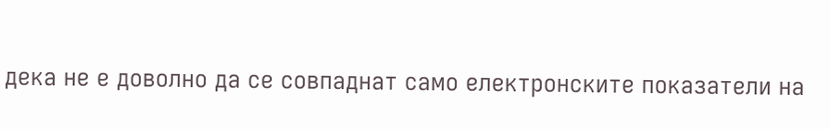дека не е доволно да се совпаднат само електронските показатели на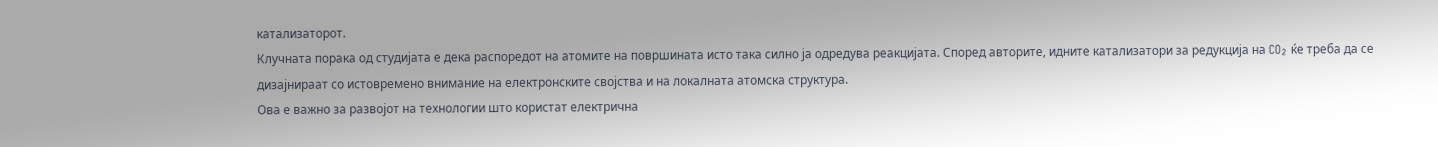катализаторот.
Клучната порака од студијата е дека распоредот на атомите на површината исто така силно ја одредува реакцијата. Според авторите, идните катализатори за редукција на CO₂ ќе треба да се дизајнираат со истовремено внимание на електронските својства и на локалната атомска структура.
Ова е важно за развојот на технологии што користат електрична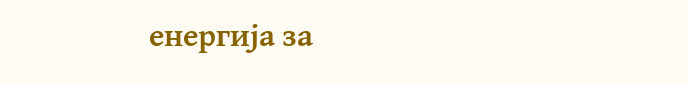енергија за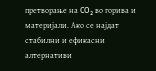претворање на CO₂ во горива и материјали. Ако се најдат стабилни и ефикасни алтернативи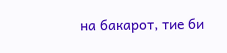на бакарот, тие би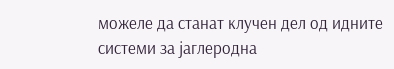можеле да станат клучен дел од идните системи за јаглеродна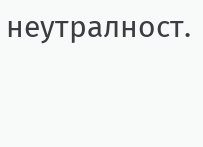неутралност.